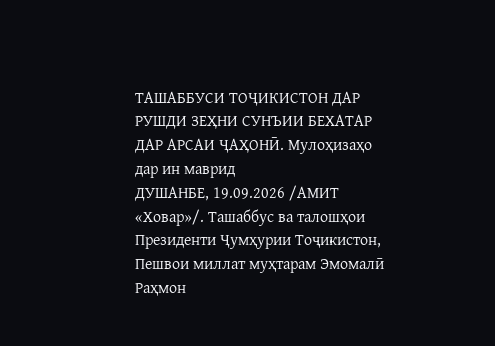ТАШАББУСИ ТОҶИКИСТОН ДАР РУШДИ ЗЕҲНИ СУНЪИИ БЕХАТАР ДАР АРСАИ ҶАҲОНӢ. Мулоҳизаҳо дар ин маврид
ДУШАНБЕ, 19.09.2026 /АМИТ «Ховар»/. Ташаббус ва талошҳои Президенти Ҷумҳурии Тоҷикистон, Пешвои миллат муҳтарам Эмомалӣ Раҳмон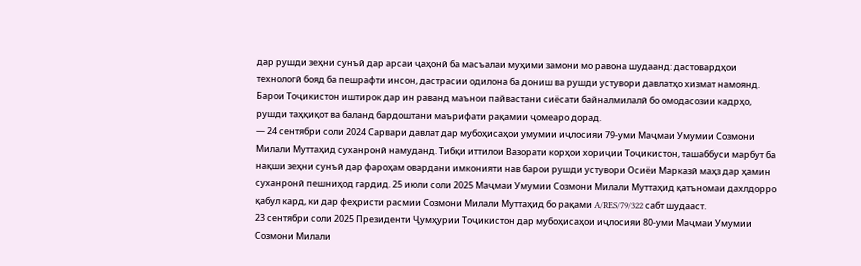дар рушди зеҳни сунъӣ дар арсаи ҷаҳонӣ ба масъалаи муҳими замони мо равона шудаанд: дастовардҳои технологӣ бояд ба пешрафти инсон, дастрасии одилона ба дониш ва рушди устувори давлатҳо хизмат намоянд. Барои Тоҷикистон иштирок дар ин раванд маънои пайвастани сиёсати байналмилалӣ бо омодасозии кадрҳо, рушди таҳқиқот ва баланд бардоштани маърифати рақамии ҷомеаро дорад.
— 24 сентябри соли 2024 Сарвари давлат дар мубоҳисаҳои умумии иҷлосияи 79-уми Маҷмаи Умумии Созмони Милали Муттаҳид суханронӣ намуданд. Тибқи иттилои Вазорати корҳои хориҷии Тоҷикистон, ташаббуси марбут ба нақши зеҳни сунъӣ дар фароҳам овардани имконияти нав барои рушди устувори Осиёи Марказӣ маҳз дар ҳамин суханронӣ пешниҳод гардид. 25 июли соли 2025 Маҷмаи Умумии Созмони Милали Муттаҳид қатъномаи дахлдорро қабул кард, ки дар феҳристи расмии Созмони Милали Муттаҳид бо рақами A/RES/79/322 сабт шудааст.
23 сентябри соли 2025 Президенти Ҷумҳурии Тоҷикистон дар мубоҳисаҳои иҷлосияи 80-уми Маҷмаи Умумии Созмони Милали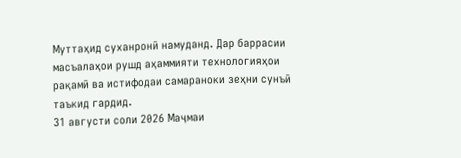Муттаҳид суханронӣ намуданд. Дар баррасии масъалаҳои рушд аҳаммияти технологияҳои рақамӣ ва истифодаи самараноки зеҳни сунъӣ таъкид гардид.
31 августи соли 2026 Маҷмаи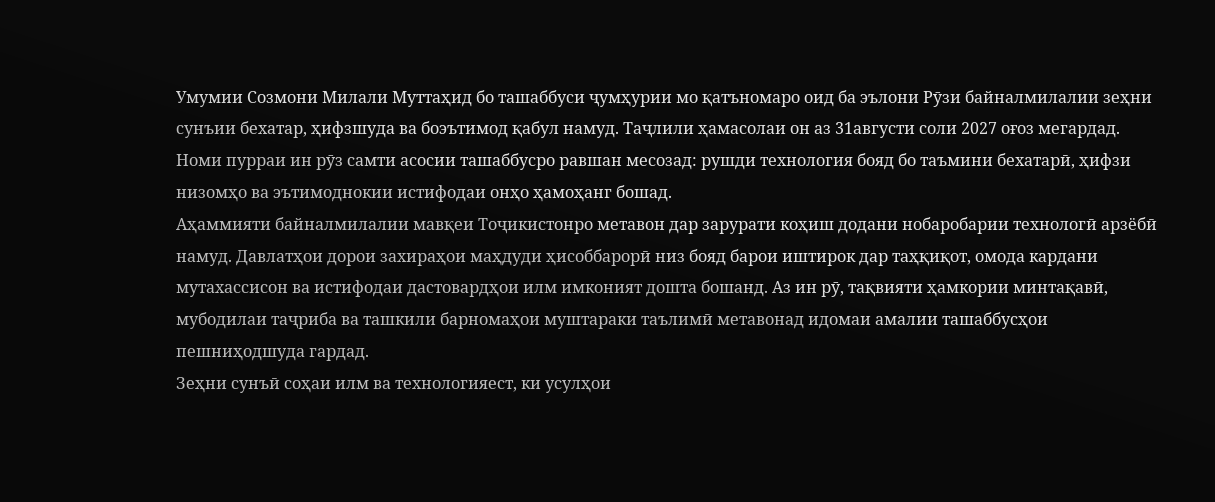Умумии Созмони Милали Муттаҳид бо ташаббуси ҷумҳурии мо қатъномаро оид ба эълони Рӯзи байналмилалии зеҳни сунъии бехатар, ҳифзшуда ва боэътимод қабул намуд. Таҷлили ҳамасолаи он аз 31августи соли 2027 оғоз мегардад. Номи пурраи ин рӯз самти асосии ташаббусро равшан месозад: рушди технология бояд бо таъмини бехатарӣ, ҳифзи низомҳо ва эътимоднокии истифодаи онҳо ҳамоҳанг бошад.
Аҳаммияти байналмилалии мавқеи Тоҷикистонро метавон дар зарурати коҳиш додани нобаробарии технологӣ арзёбӣ намуд. Давлатҳои дорои захираҳои маҳдуди ҳисоббарорӣ низ бояд барои иштирок дар таҳқиқот, омода кардани мутахассисон ва истифодаи дастовардҳои илм имконият дошта бошанд. Аз ин рӯ, тақвияти ҳамкории минтақавӣ, мубодилаи таҷриба ва ташкили барномаҳои муштараки таълимӣ метавонад идомаи амалии ташаббусҳои пешниҳодшуда гардад.
Зеҳни сунъӣ соҳаи илм ва технологияест, ки усулҳои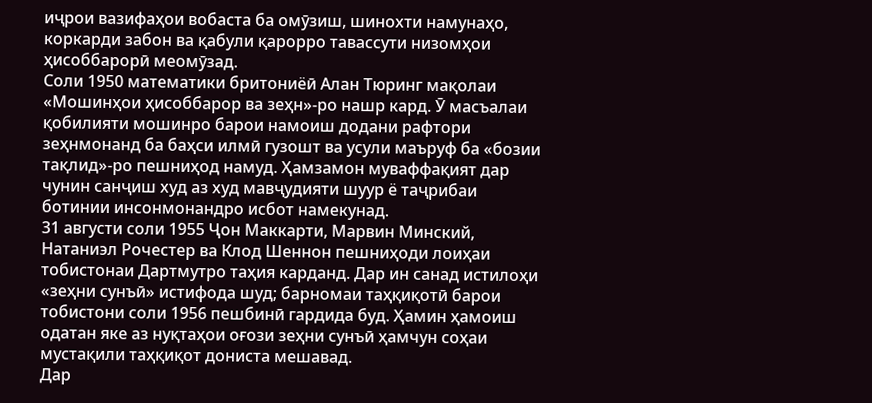иҷрои вазифаҳои вобаста ба омӯзиш, шинохти намунаҳо, коркарди забон ва қабули қарорро тавассути низомҳои ҳисоббарорӣ меомӯзад.
Соли 1950 математики бритониёӣ Алан Тюринг мақолаи «Мошинҳои ҳисоббарор ва зеҳн»-ро нашр кард. Ӯ масъалаи қобилияти мошинро барои намоиш додани рафтори зеҳнмонанд ба баҳси илмӣ гузошт ва усули маъруф ба «бозии тақлид»-ро пешниҳод намуд. Ҳамзамон муваффақият дар чунин санҷиш худ аз худ мавҷудияти шуур ё таҷрибаи ботинии инсонмонандро исбот намекунад.
31 августи соли 1955 Ҷон Маккарти, Марвин Минский, Натаниэл Рочестер ва Клод Шеннон пешниҳоди лоиҳаи тобистонаи Дартмутро таҳия карданд. Дар ин санад истилоҳи «зеҳни сунъӣ» истифода шуд; барномаи таҳқиқотӣ барои тобистони соли 1956 пешбинӣ гардида буд. Ҳамин ҳамоиш одатан яке аз нуқтаҳои оғози зеҳни сунъӣ ҳамчун соҳаи мустақили таҳқиқот дониста мешавад.
Дар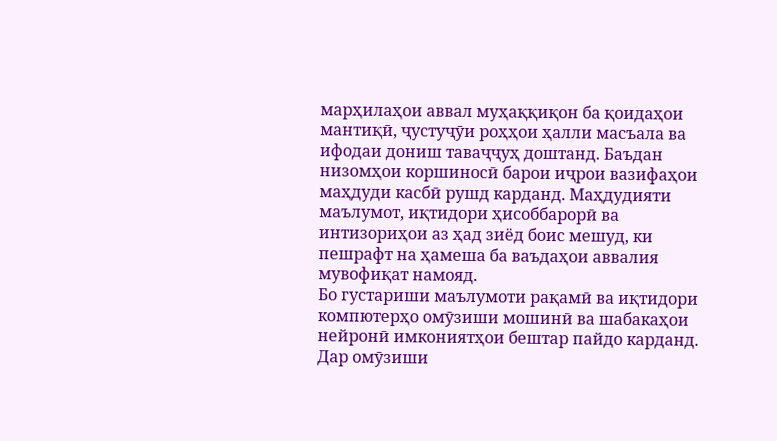марҳилаҳои аввал муҳаққиқон ба қоидаҳои мантиқӣ, ҷустуҷӯи роҳҳои ҳалли масъала ва ифодаи дониш таваҷҷуҳ доштанд. Баъдан низомҳои коршиносӣ барои иҷрои вазифаҳои маҳдуди касбӣ рушд карданд. Маҳдудияти маълумот, иқтидори ҳисоббарорӣ ва интизориҳои аз ҳад зиёд боис мешуд, ки пешрафт на ҳамеша ба ваъдаҳои аввалия мувофиқат намояд.
Бо густариши маълумоти рақамӣ ва иқтидори компютерҳо омӯзиши мошинӣ ва шабакаҳои нейронӣ имкониятҳои бештар пайдо карданд. Дар омӯзиши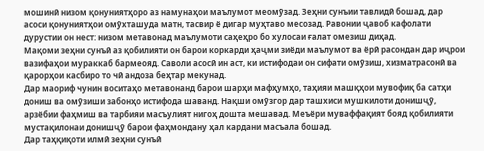мошинӣ низом қонуниятҳоро аз намунаҳои маълумот меомӯзад. Зеҳни сунъии тавлидӣ бошад, дар асоси қонуниятҳои омӯхташуда матн, тасвир ё дигар муҳтаво месозад. Равонии ҷавоб кафолати дурустии он нест: низом метавонад маълумоти саҳеҳро бо хулосаи ғалат омезиш диҳад.
Мақоми зеҳни сунъӣ аз қобилияти он барои коркарди ҳаҷми зиёди маълумот ва ёрӣ расондан дар иҷрои вазифаҳои мураккаб бармеояд. Саволи асосӣ ин аст, ки истифодаи он сифати омӯзиш, хизматрасонӣ ва қарорҳои касбиро то чӣ андоза беҳтар мекунад.
Дар маориф чунин воситаҳо метавонанд барои шарҳи мафҳумҳо, таҳияи машқҳои мувофиқ ба сатҳи дониш ва омӯзиши забонҳо истифода шаванд. Нақши омӯзгор дар ташхиси мушкилоти донишҷӯ, арзёбии фаҳмиш ва тарбияи масъулият нигоҳ дошта мешавад. Меъёри муваффақият бояд қобилияти мустақилонаи донишҷӯ барои фаҳмондану ҳал кардани масъала бошад.
Дар таҳқиқоти илмӣ зеҳни сунъӣ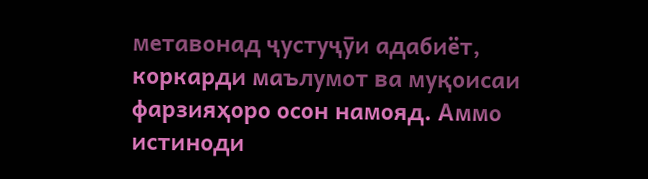метавонад ҷустуҷӯи адабиёт, коркарди маълумот ва муқоисаи фарзияҳоро осон намояд. Аммо истиноди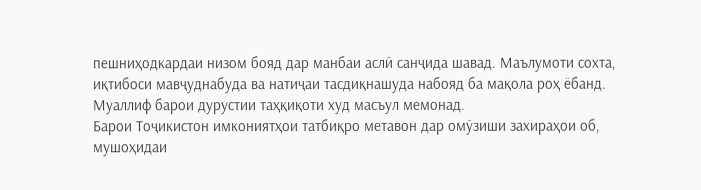пешниҳодкардаи низом бояд дар манбаи аслӣ санҷида шавад. Маълумоти сохта, иқтибоси мавҷуднабуда ва натиҷаи тасдиқнашуда набояд ба мақола роҳ ёбанд. Муаллиф барои дурустии таҳқиқоти худ масъул мемонад.
Барои Тоҷикистон имкониятҳои татбиқро метавон дар омӯзиши захираҳои об, мушоҳидаи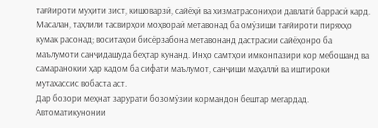тағйироти муҳити зист, кишоварзӣ, сайёҳӣ ва хизматрасониҳои давлатӣ баррасӣ кард. Масалан, таҳлили тасвирҳои моҳвораӣ метавонад ба омӯзиши тағйироти пиряхҳо кумак расонад; воситаҳои бисёрзабона метавонанд дастрасии сайёҳонро ба маълумоти санҷидашуда беҳтар кунанд. Инҳо самтҳои имконпазири кор мебошанд ва самаранокии ҳар кадом ба сифати маълумот, санҷиши маҳаллӣ ва иштироки мутахассис вобаста аст.
Дар бозори меҳнат зарурати бозомӯзии кормандон бештар мегардад. Автоматикунонии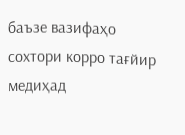баъзе вазифаҳо сохтори корро тағйир медиҳад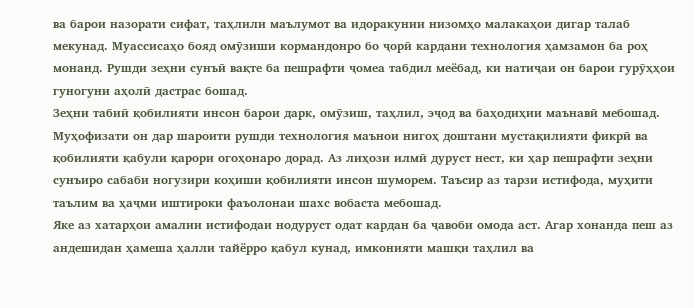ва барои назорати сифат, таҳлили маълумот ва идоракунии низомҳо малакаҳои дигар талаб мекунад. Муассисаҳо бояд омӯзиши кормандонро бо ҷорӣ кардани технология ҳамзамон ба роҳ монанд. Рушди зеҳни сунъӣ вақте ба пешрафти ҷомеа табдил меёбад, ки натиҷаи он барои гурӯҳҳои гуногуни аҳолӣ дастрас бошад.
Зеҳни табиӣ қобилияти инсон барои дарк, омӯзиш, таҳлил, эҷод ва баҳодиҳии маънавӣ мебошад. Муҳофизати он дар шароити рушди технология маънои нигоҳ доштани мустақилияти фикрӣ ва қобилияти қабули қарори огоҳонаро дорад. Аз лиҳози илмӣ дуруст нест, ки ҳар пешрафти зеҳни сунъиро сабаби ногузири коҳиши қобилияти инсон шуморем. Таъсир аз тарзи истифода, муҳити таълим ва ҳаҷми иштироки фаъолонаи шахс вобаста мебошад.
Яке аз хатарҳои амалии истифодаи нодуруст одат кардан ба ҷавоби омода аст. Агар хонанда пеш аз андешидан ҳамеша ҳалли тайёрро қабул кунад, имконияти машқи таҳлил ва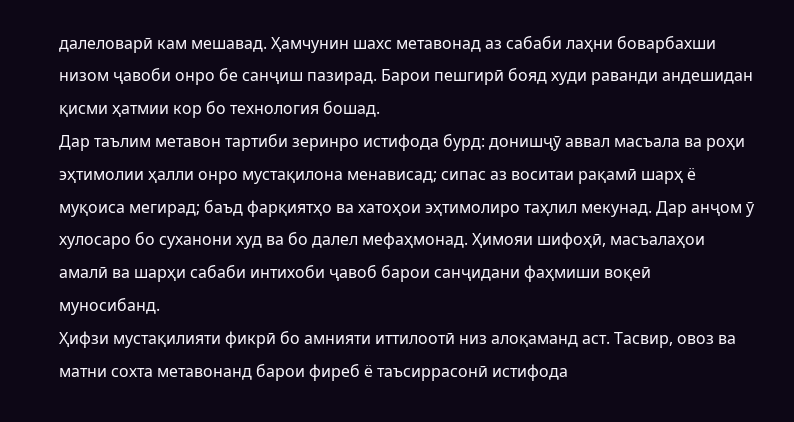далеловарӣ кам мешавад. Ҳамчунин шахс метавонад аз сабаби лаҳни боварбахши низом ҷавоби онро бе санҷиш пазирад. Барои пешгирӣ бояд худи раванди андешидан қисми ҳатмии кор бо технология бошад.
Дар таълим метавон тартиби зеринро истифода бурд: донишҷӯ аввал масъала ва роҳи эҳтимолии ҳалли онро мустақилона менависад; сипас аз воситаи рақамӣ шарҳ ё муқоиса мегирад; баъд фарқиятҳо ва хатоҳои эҳтимолиро таҳлил мекунад. Дар анҷом ӯ хулосаро бо суханони худ ва бо далел мефаҳмонад. Ҳимояи шифоҳӣ, масъалаҳои амалӣ ва шарҳи сабаби интихоби ҷавоб барои санҷидани фаҳмиши воқеӣ муносибанд.
Ҳифзи мустақилияти фикрӣ бо амнияти иттилоотӣ низ алоқаманд аст. Тасвир, овоз ва матни сохта метавонанд барои фиреб ё таъсиррасонӣ истифода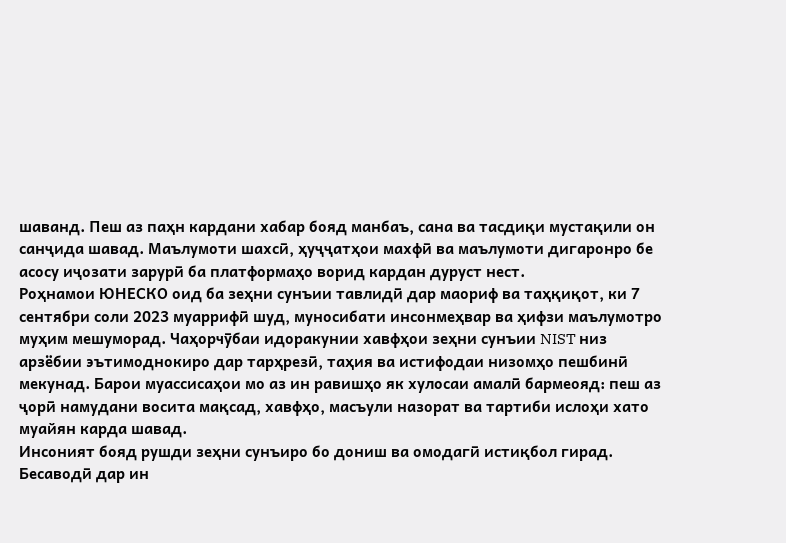шаванд. Пеш аз паҳн кардани хабар бояд манбаъ, сана ва тасдиқи мустақили он санҷида шавад. Маълумоти шахсӣ, ҳуҷҷатҳои махфӣ ва маълумоти дигаронро бе асосу иҷозати зарурӣ ба платформаҳо ворид кардан дуруст нест.
Роҳнамои ЮНЕСКО оид ба зеҳни сунъии тавлидӣ дар маориф ва таҳқиқот, ки 7 сентябри соли 2023 муаррифӣ шуд, муносибати инсонмеҳвар ва ҳифзи маълумотро муҳим мешуморад. Чаҳорчӯбаи идоракунии хавфҳои зеҳни сунъии NIST низ арзёбии эътимоднокиро дар тарҳрезӣ, таҳия ва истифодаи низомҳо пешбинӣ мекунад. Барои муассисаҳои мо аз ин равишҳо як хулосаи амалӣ бармеояд: пеш аз ҷорӣ намудани восита мақсад, хавфҳо, масъули назорат ва тартиби ислоҳи хато муайян карда шавад.
Инсоният бояд рушди зеҳни сунъиро бо дониш ва омодагӣ истиқбол гирад. Бесаводӣ дар ин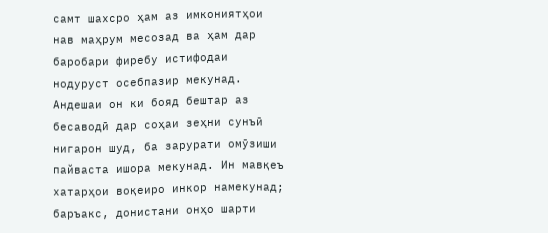самт шахсро ҳам аз имкониятҳои нав маҳрум месозад ва ҳам дар баробари фиребу истифодаи нодуруст осебпазир мекунад. Андешаи он ки бояд бештар аз бесаводӣ дар соҳаи зеҳни сунъӣ нигарон шуд, ба зарурати омӯзиши пайваста ишора мекунад. Ин мавқеъ хатарҳои воқеиро инкор намекунад; баръакс, донистани онҳо шарти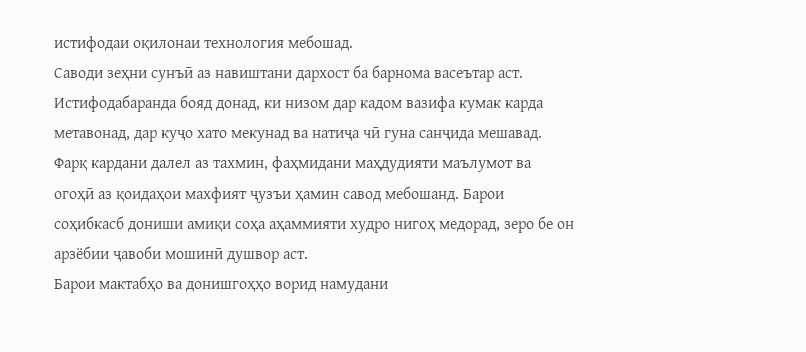истифодаи оқилонаи технология мебошад.
Саводи зеҳни сунъӣ аз навиштани дархост ба барнома васеътар аст. Истифодабаранда бояд донад, ки низом дар кадом вазифа кумак карда метавонад, дар куҷо хато мекунад ва натиҷа чӣ гуна санҷида мешавад. Фарқ кардани далел аз тахмин, фаҳмидани маҳдудияти маълумот ва огоҳӣ аз қоидаҳои махфият ҷузъи ҳамин савод мебошанд. Барои соҳибкасб дониши амиқи соҳа аҳаммияти худро нигоҳ медорад, зеро бе он арзёбии ҷавоби мошинӣ душвор аст.
Барои мактабҳо ва донишгоҳҳо ворид намудани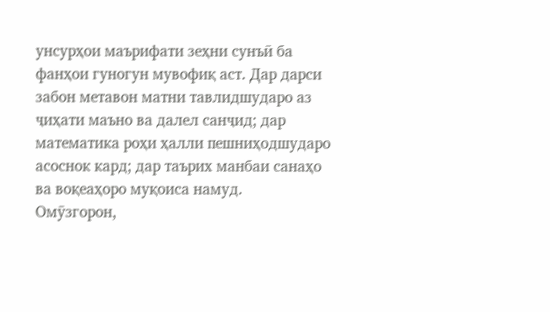унсурҳои маърифати зеҳни сунъӣ ба фанҳои гуногун мувофиқ аст. Дар дарси забон метавон матни тавлидшударо аз ҷиҳати маъно ва далел санҷид; дар математика роҳи ҳалли пешниҳодшударо асоснок кард; дар таърих манбаи санаҳо ва воқеаҳоро муқоиса намуд.
Омӯзгорон,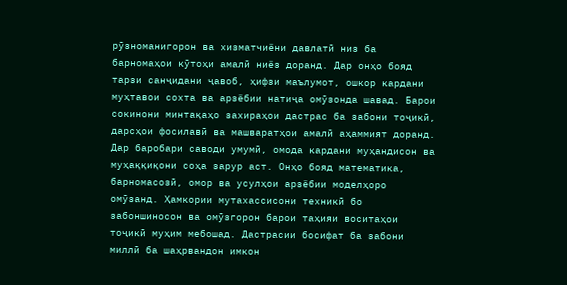рӯзноманигорон ва хизматчиёни давлатӣ низ ба барномаҳои кӯтоҳи амалӣ ниёз доранд. Дар онҳо бояд тарзи санҷидани ҷавоб, ҳифзи маълумот, ошкор кардани муҳтавои сохта ва арзёбии натиҷа омӯзонда шавад. Барои сокинони минтақаҳо захираҳои дастрас ба забони тоҷикӣ, дарсҳои фосилавӣ ва машваратҳои амалӣ аҳаммият доранд.
Дар баробари саводи умумӣ, омода кардани муҳандисон ва муҳаққиқони соҳа зарур аст. Онҳо бояд математика, барномасозӣ, омор ва усулҳои арзёбии моделҳоро омӯзанд. Ҳамкории мутахассисони техникӣ бо забоншиносон ва омӯзгорон барои таҳияи воситаҳои тоҷикӣ муҳим мебошад. Дастрасии босифат ба забони миллӣ ба шаҳрвандон имкон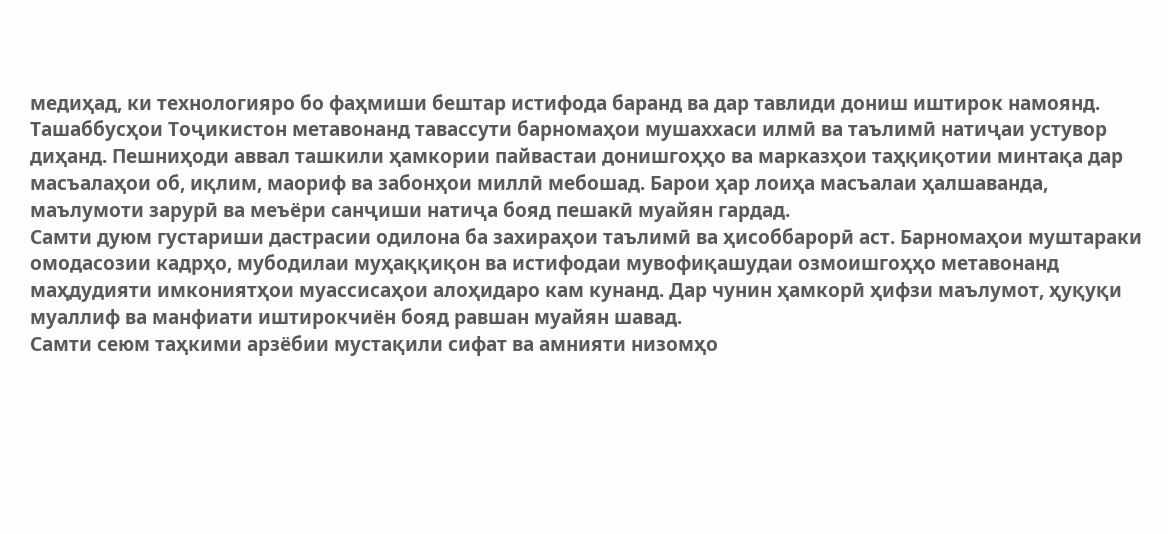медиҳад, ки технологияро бо фаҳмиши бештар истифода баранд ва дар тавлиди дониш иштирок намоянд.
Ташаббусҳои Тоҷикистон метавонанд тавассути барномаҳои мушаххаси илмӣ ва таълимӣ натиҷаи устувор диҳанд. Пешниҳоди аввал ташкили ҳамкории пайвастаи донишгоҳҳо ва марказҳои таҳқиқотии минтақа дар масъалаҳои об, иқлим, маориф ва забонҳои миллӣ мебошад. Барои ҳар лоиҳа масъалаи ҳалшаванда, маълумоти зарурӣ ва меъёри санҷиши натиҷа бояд пешакӣ муайян гардад.
Самти дуюм густариши дастрасии одилона ба захираҳои таълимӣ ва ҳисоббарорӣ аст. Барномаҳои муштараки омодасозии кадрҳо, мубодилаи муҳаққиқон ва истифодаи мувофиқашудаи озмоишгоҳҳо метавонанд маҳдудияти имкониятҳои муассисаҳои алоҳидаро кам кунанд. Дар чунин ҳамкорӣ ҳифзи маълумот, ҳуқуқи муаллиф ва манфиати иштирокчиён бояд равшан муайян шавад.
Самти сеюм таҳкими арзёбии мустақили сифат ва амнияти низомҳо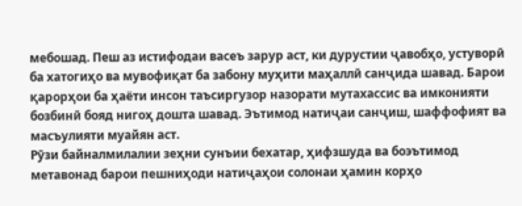мебошад. Пеш аз истифодаи васеъ зарур аст, ки дурустии ҷавобҳо, устуворӣ ба хатогиҳо ва мувофиқат ба забону муҳити маҳаллӣ санҷида шавад. Барои қарорҳои ба ҳаёти инсон таъсиргузор назорати мутахассис ва имконияти бозбинӣ бояд нигоҳ дошта шавад. Эътимод натиҷаи санҷиш, шаффофият ва масъулияти муайян аст.
Рӯзи байналмилалии зеҳни сунъии бехатар, ҳифзшуда ва боэътимод метавонад барои пешниҳоди натиҷаҳои солонаи ҳамин корҳо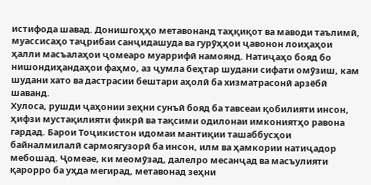истифода шавад. Донишгоҳҳо метавонанд таҳқиқот ва маводи таълимӣ, муассисаҳо таҷрибаи санҷидашуда ва гурӯҳҳои ҷавонон лоиҳаҳои ҳалли масъалаҳои ҷомеаро муаррифӣ намоянд. Натиҷаҳо бояд бо нишондиҳандаҳои фаҳмо, аз ҷумла беҳтар шудани сифати омӯзиш, кам шудани хато ва дастрасии бештари аҳолӣ ба хизматрасонӣ арзёбӣ шаванд.
Хулоса, рушди ҷаҳонии зеҳни сунъӣ бояд ба тавсеаи қобилияти инсон, ҳифзи мустақилияти фикрӣ ва тақсими одилонаи имкониятҳо равона гардад. Барои Тоҷикистон идомаи мантиқии ташаббусҳои байналмилалӣ сармоягузорӣ ба инсон, илм ва ҳамкории натиҷадор мебошад. Ҷомеае, ки меомӯзад, далелро месанҷад ва масъулияти қарорро ба уҳда мегирад, метавонад зеҳни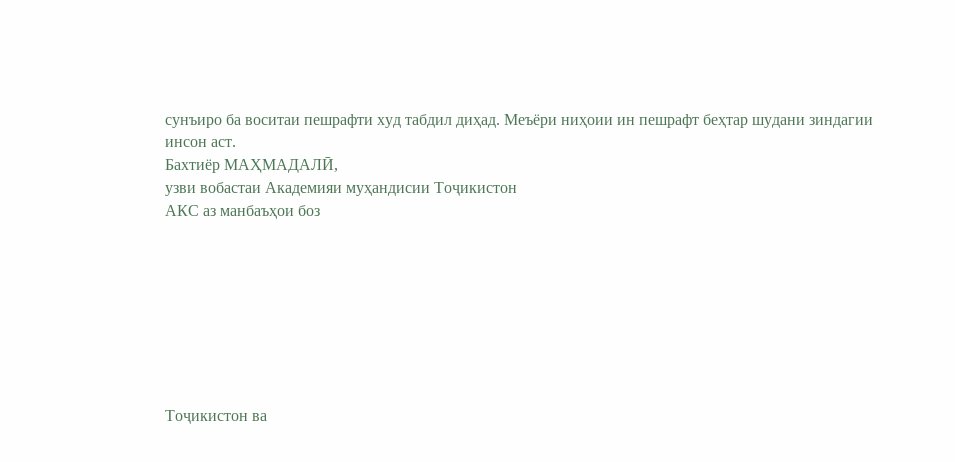сунъиро ба воситаи пешрафти худ табдил диҳад. Меъёри ниҳоии ин пешрафт беҳтар шудани зиндагии инсон аст.
Бахтиёр МАҲМАДАЛӢ,
узви вобастаи Академияи муҳандисии Тоҷикистон
АКС аз манбаъҳои боз








Тоҷикистон ва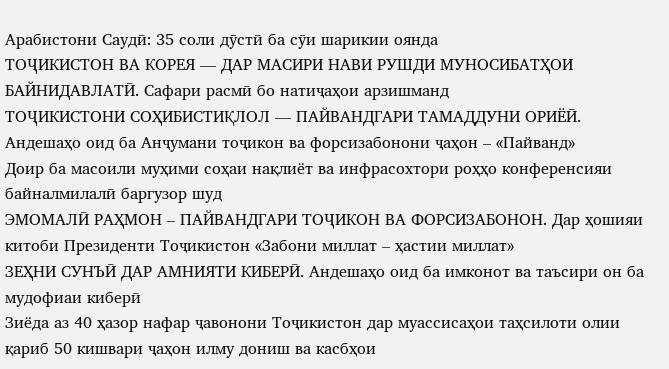Арабистони Саудӣ: 35 соли дӯстӣ ба сӯи шарикии оянда
ТОҶИКИСТОН ВА КОРЕЯ — ДАР МАСИРИ НАВИ РУШДИ МУНОСИБАТҲОИ БАЙНИДАВЛАТӢ. Сафари расмӣ бо натиҷаҳои арзишманд
ТОҶИКИСТОНИ СОҲИБИСТИҚЛОЛ — ПАЙВАНДГАРИ ТАМАДДУНИ ОРИЁӢ. Андешаҳо оид ба Анҷумани тоҷикон ва форсизабонони ҷаҳон – «Пайванд»
Доир ба масоили муҳими соҳаи нақлиёт ва инфрасохтори роҳҳо конференсияи байналмилалӣ баргузор шуд
ЭМОМАЛӢ РАҲМОН – ПАЙВАНДГАРИ ТОҶИКОН ВА ФОРСИЗАБОНОН. Дар ҳошияи китоби Президенти Тоҷикистон «Забони миллат – ҳастии миллат»
ЗЕҲНИ СУНЪӢ ДАР АМНИЯТИ КИБЕРӢ. Андешаҳо оид ба имконот ва таъсири он ба мудофиаи киберӣ
Зиёда аз 40 ҳазор нафар ҷавонони Тоҷикистон дар муассисаҳои таҳсилоти олии қариб 50 кишвари ҷаҳон илму дониш ва касбҳои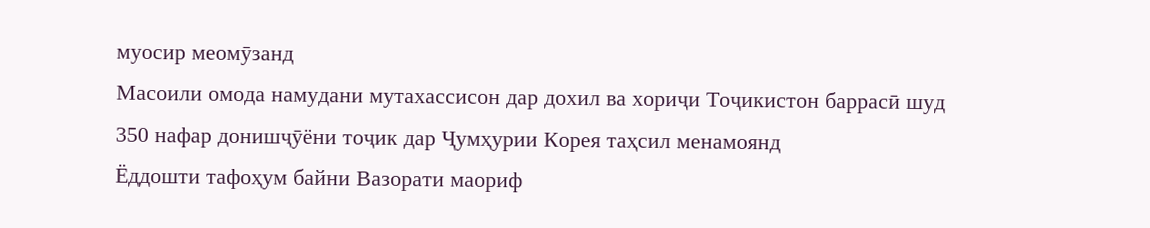муосир меомӯзанд
Масоили омода намудани мутахассисон дар дохил ва хориҷи Тоҷикистон баррасӣ шуд
350 нафар донишҷӯёни тоҷик дар Ҷумҳурии Корея таҳсил менамоянд
Ёддошти тафоҳум байни Вазорати маориф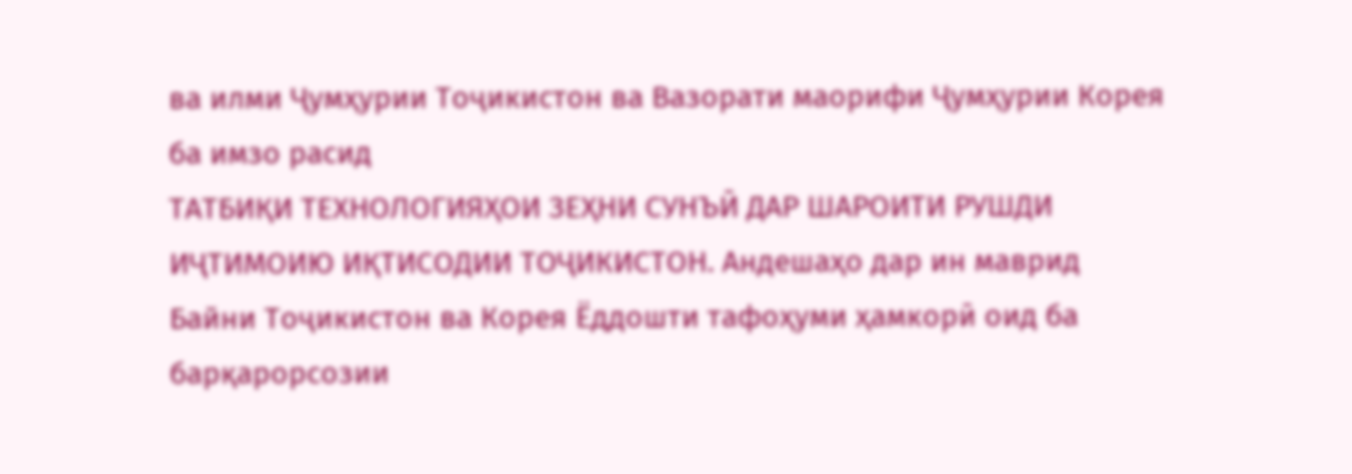ва илми Ҷумҳурии Тоҷикистон ва Вазорати маорифи Ҷумҳурии Корея ба имзо расид
ТАТБИҚИ ТЕХНОЛОГИЯҲОИ ЗЕҲНИ СУНЪӢ ДАР ШАРОИТИ РУШДИ ИҶТИМОИЮ ИҚТИСОДИИ ТОҶИКИСТОН. Андешаҳо дар ин маврид
Байни Тоҷикистон ва Корея Ёддошти тафоҳуми ҳамкорӣ оид ба барқарорсозии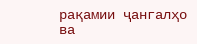рақамии ҷангалҳо ва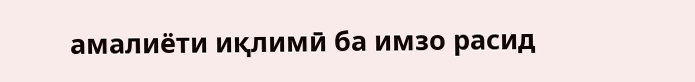амалиёти иқлимӣ ба имзо расид